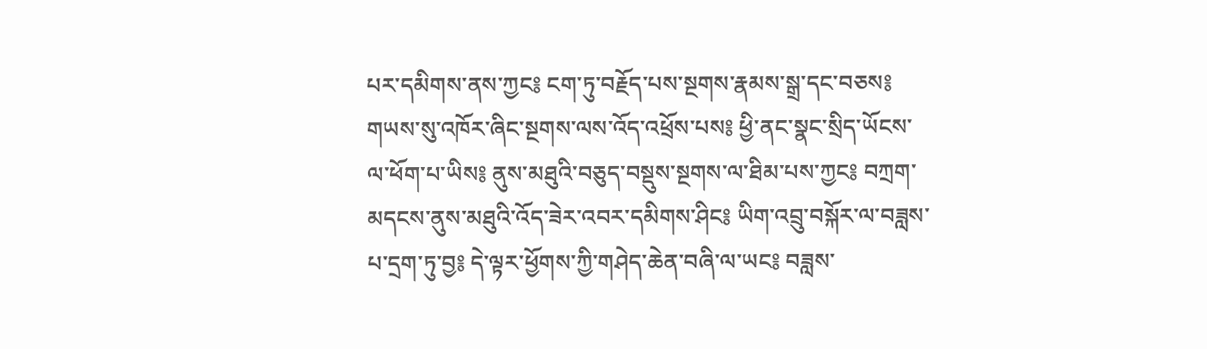པར་དམིགས་ནས་ཀྱང༔ ངག་ཏུ་བརྗོད་པས་སྔགས་རྣམས་སྒྲ་དང་བཅས༔ གཡས་སུ་འཁོར་ཞིང་སྔགས་ལས་འོད་འཕྲོས་པས༔ ཕྱི་ནང་སྣང་སྲིད་ཡོངས་ལ་ཕོག་པ་ཡིས༔ ནུས་མཐུའི་བཅུད་བསྡུས་སྔགས་ལ་ཐིམ་པས་ཀྱང༔ བཀྲག་མདངས་ནུས་མཐུའི་འོད་ཟེར་འབར་དམིགས་ཤིང༔ ཡིག་འབྲུ་བསྐོར་ལ་བཟླས་པ་དྲག་ཏུ་བྱ༔ དེ་ལྟར་ཕྱོགས་ཀྱི་གཤེད་ཆེན་བཞི་ལ་ཡང༔ བཟླས་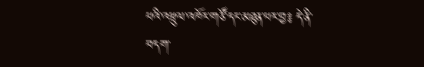པའི་འཕྲུལ་འཁོར་གཙོ་དང་མཐུན་པར་བྱ༔ དེ་ནི་བདག་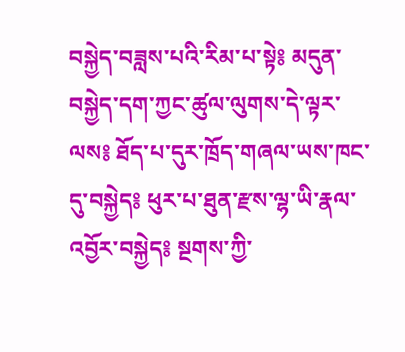བསྐྱེད་བཟླས་པའི་རིམ་པ་སྟེ༔ མདུན་བསྐྱེད་དག་ཀྱང་ཚུལ་ལུགས་དེ་ལྟར་ལས༔ ཐོད་པ་དུར་ཁྲོད་གཞལ་ཡས་ཁང་དུ་བསྐྱེད༔ ཕུར་པ་ཐུན་རྫས་ལྷ་ཡི་རྣལ་འབྱོར་བསྐྱེད༔ སྔགས་ཀྱི་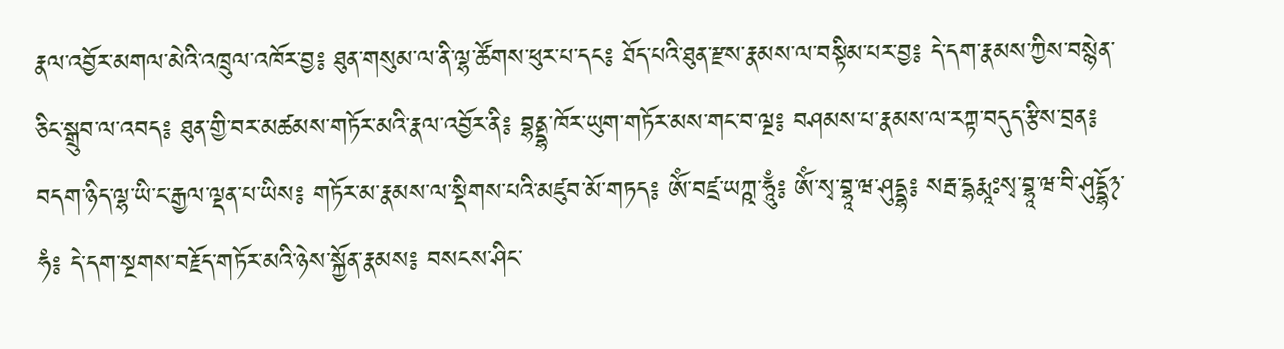རྣལ་འབྱོར་མགལ་མེའི་འཁྲུལ་འཁོར་བྱ༔ ཐུན་གསུམ་ལ་ནི་ལྷ་ཚོགས་ཕུར་པ་དང༔ ཐོད་པའི་ཐུན་རྫས་རྣམས་ལ་བསྟིམ་པར་བྱ༔ དེ་དག་རྣམས་ཀྱིས་བསྙེན་ཅིང་སྒྲུབ་ལ་འབད༔ ཐུན་གྱི་བར་མཚམས་གཏོར་མའི་རྣལ་འབྱོར་ནི༔ བྷནྡྷ་ཁོར་ཡུག་གཏོར་མས་གང་བ་ལྔ༔ བཤམས་པ་རྣམས་ལ་རཀྟ་བདུད་རྩིས་བྲན༔ བདག་ཉིད་ལྷ་ཡི་ང་རྒྱལ་ལྡན་པ་ཡིས༔ གཏོར་མ་རྣམས་ལ་སྡིགས་པའི་མཛུབ་མོ་གཏད༔ ཨོཾ་བཛྲ་ཡཀྵ་ཧཱུྃ༔ ཨོཾ་སྭ་བྷཱ་ཝ་ཤུདྡྷ༔ སརྦ་དྷརྨཱཿསྭ་བྷཱ་ཝ་བི་ཤུདྡྷོ྅་ཧཾ༔ དེ་དག་སྔགས་བརྗོད་གཏོར་མའི་ཉེས་སྐྱོན་རྣམས༔ བསངས་ཤིང་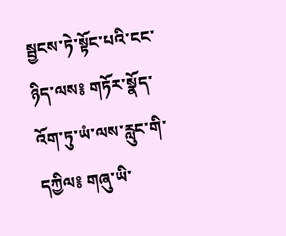སྦྱངས་ཏེ་སྟོང་པའི་ངང་ཉིད་ལས༔ གཏོར་སྣོད་འོག་ཏུ་ཡཾ་ལས་རླུང་གི་དཀྱིལ༔ གཞུ་ཡི་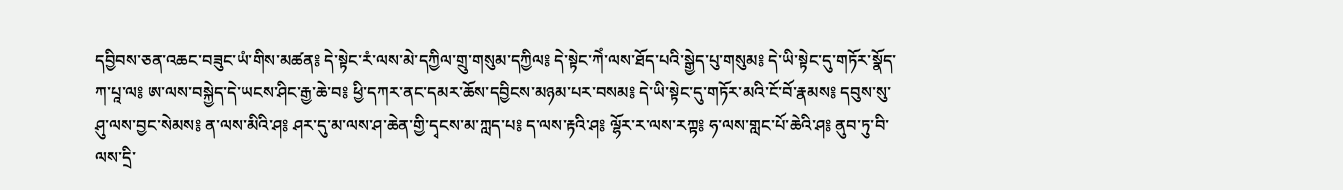དབྱིབས་ཅན་འཆང་བཟུང་ཡཾ་གིས་མཚན༔ དེ་སྟེང་རཾ་ལས་མེ་དཀྱིལ་གྲུ་གསུམ་དཀྱིལ༔ དེ་སྟེང་ཀེཾ་ལས་ཐོད་པའི་སྒྱེད་པུ་གསུམ༔ དེ་ཡི་སྟེང་དུ་གཏོར་སྣོད་ཀ་པཱ་ལ༔ ཨ་ལས་བསྐྱེད་དེ་ཡངས་ཤིང་རྒྱ་ཆེ་བ༔ ཕྱི་དཀར་ནང་དམར་ཆོས་དབྱིངས་མཉམ་པར་བསམ༔ དེ་ཡི་སྟེང་དུ་གཏོར་མའི་ངོ་བོ་རྣམས༔ དབུས་སུ་ཤུ་ལས་བྱང་སེམས༔ ན་ལས་མིའི་ཤ༔ ཤར་དུ་མ་ལས་ཤ་ཆེན་གྱི་དྭངས་མ་ཀླད་པ༔ ད་ལས་རྟའི་ཤ༔ ལྷོར་ར་ལས་རཀྟ༔ ཧ་ལས་གླང་པོ་ཆེའི་ཤ༔ ནུབ་ཏུ་བི་ལས་དྲི་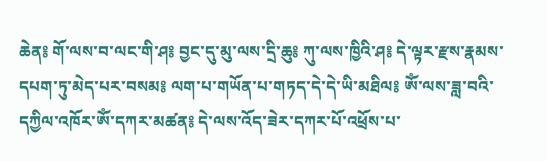ཆེན༔ གོ་ལས་བ་ལང་གི་ཤ༔ བྱང་དུ་མུ་ལས་དྲི་ཆུ༔ ཀུ་ལས་ཁྱིའི་ཤ༔ དེ་ལྟར་རྫས་རྣམས་དཔག་ཏུ་མེད་པར་བསམ༔ ལག་པ་གཡོན་པ་གཏད་དེ་དེ་ཡི་མཐིལ༔ ཨོཾ་ལས་ཟླ་བའི་དཀྱིལ་འཁོར་ཨོཾ་དཀར་མཚན༔ དེ་ལས་འོད་ཟེར་དཀར་པོ་འཕྲོས་པ་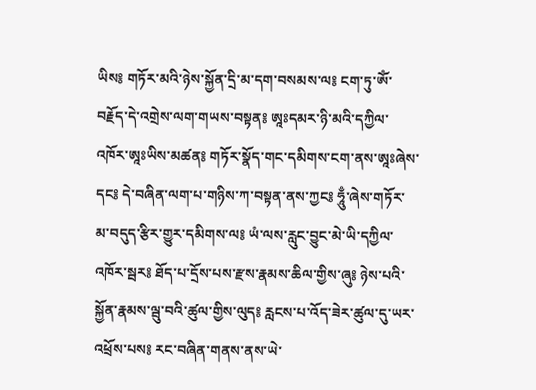ཡིས༔ གཏོར་མའི་ཉེས་སྐྱོན་དྲི་མ་དག་བསམས་ལ༔ ངག་ཏུ་ཨོཾ་བརྗོད་དེ་འགྲེས་ལག་གཡས་བསྟན༔ ཨཱཿདམར་ཉི་མའི་དཀྱིལ་འཁོར་ཨཱཿཡིས་མཚན༔ གཏོར་སྣོད་གང་དམིགས་ངག་ནས་ཨཱཿཞེས་དང༔ དེ་བཞིན་ལག་པ་གཉིས་ཀ་བསྟན་ནས་ཀྱང༔ ཧཱུྃ་ཞེས་གཏོར་མ་བདུད་རྩིར་གྱུར་དམིགས་ལ༔ ཡཾ་ལས་རླུང་བྱུང་མེ་ཡི་དཀྱིལ་འཁོར་སྦར༔ ཐོད་པ་དྲོས་པས་རྫས་རྣམས་ཆིལ་གྱིས་ཞུ༔ ཉེས་པའི་སྐྱོན་རྣམས་ལྦུ་བའི་ཚུལ་གྱིས་ལུད༔ རླངས་པ་འོད་ཟེར་ཚུལ་དུ་ཡར་འཕྲོས་པས༔ རང་བཞིན་གནས་ནས་ཡེ་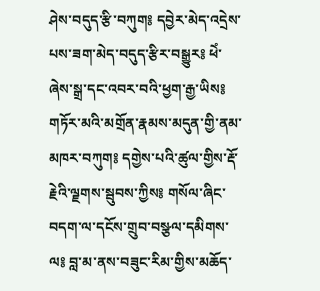ཤེས་བདུད་རྩི་བཀུག༔ དབྱེར་མེད་འདྲེས་པས་ཟག་མེད་བདུད་རྩིར་བསྒྱུར༔ ཕེཾ་ཞེས་སྒྲ་དང་འབར་བའི་ཕྱག་རྒྱ་ཡིས༔ གཏོར་མའི་མགྲོན་རྣམས་མདུན་གྱི་ནམ་མཁར་བཀུག༔ དགྱེས་པའི་ཚུལ་གྱིས་རྡོ་རྗེའི་ལྗགས་སྦུབས་ཀྱིས༔ གསོལ་ཞིང་བདག་ལ་དངོས་གྲུབ་བསྩལ་དམིགས་ལ༔ བླ་མ་ནས་བཟུང་རིམ་གྱིས་མཆོད་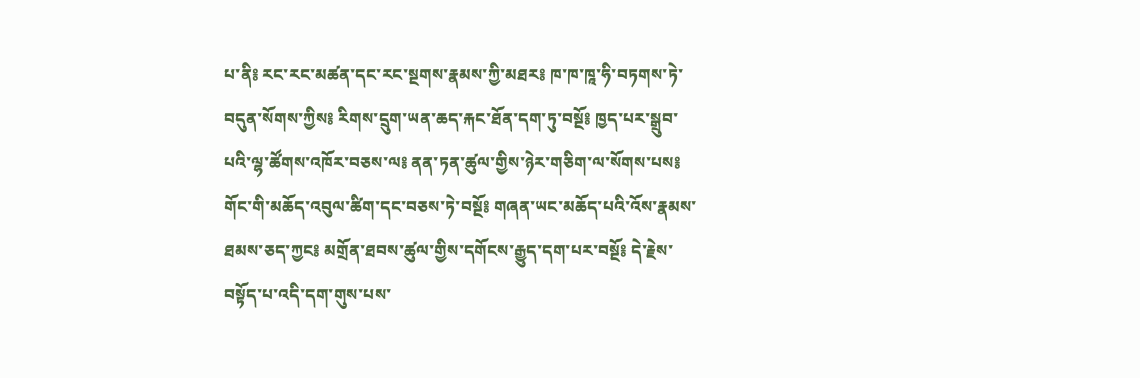པ་ནི༔ རང་རང་མཚན་དང་རང་སྔགས་རྣམས་ཀྱི་མཐར༔ ཁ་ཁ་ཁཱ་ཧི་བཏགས་ཏེ་བདུན་སོགས་ཀྱིས༔ རིགས་དྲུག་ཡན་ཆད་རྐང་ཐོན་དག་ཏུ་བསྔོ༔ ཁྱད་པར་སྒྲུབ་པའི་ལྷ་ཚོགས་འཁོར་བཅས་ལ༔ ནན་ཏན་ཚུལ་གྱིས་ཉེར་གཅིག་ལ་སོགས་པས༔ གོང་གི་མཆོད་འབུལ་ཚིག་དང་བཅས་ཏེ་བསྔོ༔ གཞན་ཡང་མཆོད་པའི་འོས་རྣམས་ཐམས་ཅད་ཀྱང༔ མགྲོན་ཐབས་ཚུལ་གྱིས་དགོངས་རྒྱུད་དག་པར་བསྔོ༔ དེ་རྗེས་བསྟོད་པ་འདི་དག་གུས་པས་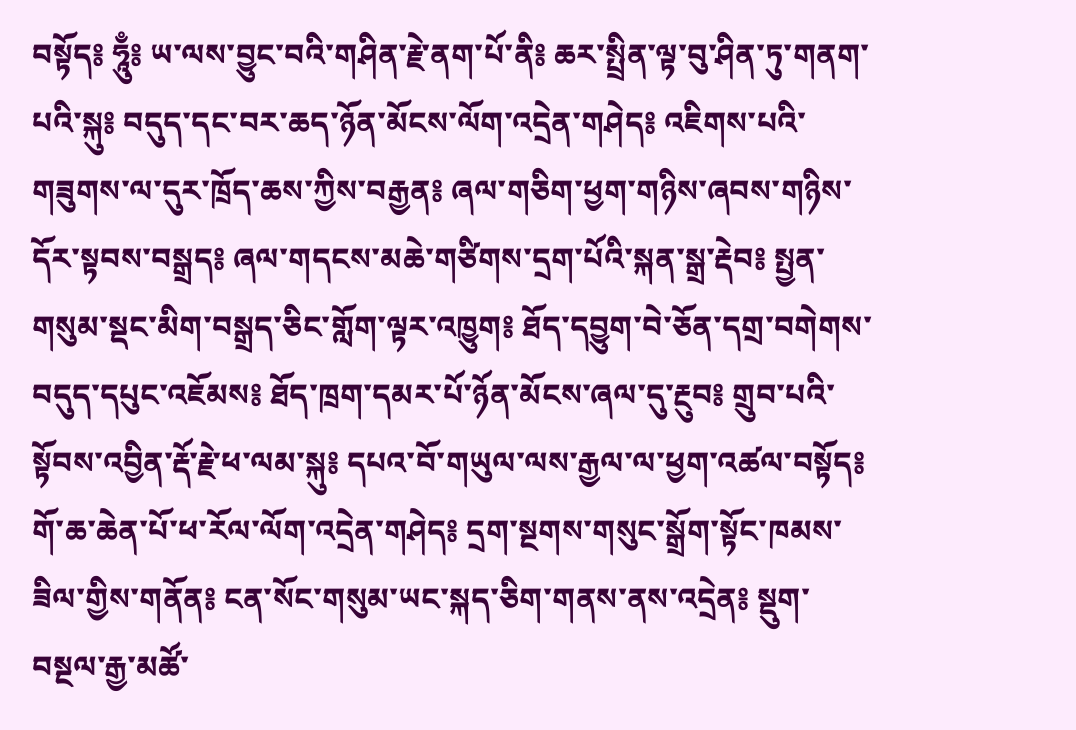བསྟོད༔ ཧཱུྃ༔ ཡ་ལས་བྱུང་བའི་གཤིན་རྗེ་ནག་པོ་ནི༔ ཆར་སྤྲིན་ལྟ་བུ་ཤིན་ཏུ་གནག་པའི་སྐུ༔ བདུད་དང་བར་ཆད་ཉོན་མོངས་ལོག་འདྲེན་གཤེད༔ འཇིགས་པའི་གཟུགས་ལ་དུར་ཁྲོད་ཆས་ཀྱིས་བརྒྱན༔ ཞལ་གཅིག་ཕྱག་གཉིས་ཞབས་གཉིས་དོར་སྟབས་བསྒྲད༔ ཞལ་གདངས་མཆེ་གཙིགས་དྲག་པོའི་སྐན་སྒྲ་རྡེབ༔ སྤྱན་གསུམ་སྡང་མིག་བསྒྲད་ཅིང་གློག་ལྟར་འཁྱུག༔ ཐོད་དབྱུག་བེ་ཅོན་དགྲ་བགེགས་བདུད་དཔུང་འཇོམས༔ ཐོད་ཁྲག་དམར་པོ་ཉོན་མོངས་ཞལ་དུ་རྔུབ༔ གྲུབ་པའི་སྟོབས་འབྱིན་རྡོ་རྗེ་ཕ་ལམ་སྐུ༔ དཔའ་བོ་གཡུལ་ལས་རྒྱལ་ལ་ཕྱག་འཚལ་བསྟོད༔ གོ་ཆ་ཆེན་པོ་ཕ་རོལ་ལོག་འདྲེན་གཤེད༔ དྲག་སྔགས་གསུང་སྒྲོག་སྟོང་ཁམས་ཟིལ་གྱིས་གནོན༔ ངན་སོང་གསུམ་ཡང་སྐད་ཅིག་གནས་ནས་འདྲེན༔ སྡུག་བསྔལ་རྒྱ་མཚོ་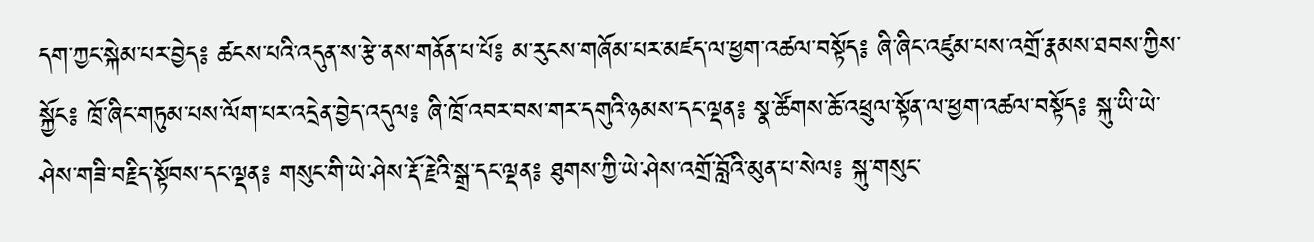དག་ཀྱང་སྐེམ་པར་བྱེད༔ ཚངས་པའི་འདུན་ས་རྩེ་ནས་གནོན་པ་པོ༔ མ་རུངས་གཞོམ་པར་མཛད་ལ་ཕྱག་འཚལ་བསྟོད༔ ཞི་ཞིང་འཛུམ་པས་འགྲོ་རྣམས་ཐབས་ཀྱིས་སྐྱོང༔ ཁྲོ་ཞིང་གཏུམ་པས་ལོག་པར་འདྲེན་བྱེད་འདུལ༔ ཞི་ཁྲོ་འབར་བས་གར་དགུའི་ཉམས་དང་ལྡན༔ སྣ་ཚོགས་ཆོ་འཕྲུལ་སྟོན་ལ་ཕྱག་འཚལ་བསྟོད༔ སྐུ་ཡི་ཡེ་ཤེས་གཟི་བརྗིད་སྟོབས་དང་ལྡན༔ གསུང་གི་ཡེ་ཤེས་རྡོ་རྗེའི་སྒྲ་དང་ལྡན༔ ཐུགས་ཀྱི་ཡེ་ཤེས་འགྲོ་བློའི་མུན་པ་སེལ༔ སྐུ་གསུང་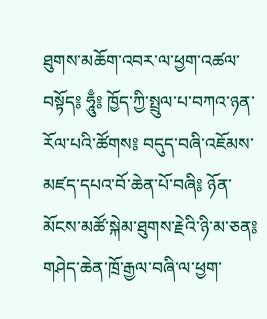ཐུགས་མཆོག་འབར་ལ་ཕྱག་འཚལ་བསྟོད༔ ཧཱུྃ༔ ཁྱོད་ཀྱི་སྤྲུལ་པ་བཀའ་ཉན་རོལ་པའི་ཚོགས༔ བདུད་བཞི་འཇོམས་མཛད་དཔའ་བོ་ཆེན་པོ་བཞི༔ ཉོན་མོངས་མཚོ་སྐེམ་ཐུགས་རྗེའི་ཉི་མ་ཅན༔ གཤེད་ཆེན་ཁྲོ་རྒྱལ་བཞི་ལ་ཕྱག་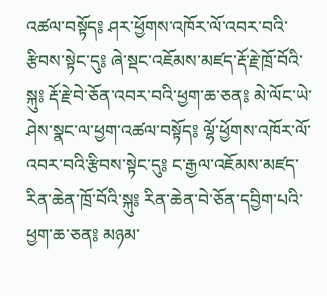འཚལ་བསྟོད༔ ཤར་ཕྱོགས་འཁོར་ལོ་འབར་བའི་རྩིབས་སྟེང་དུ༔ ཞེ་སྡང་འཇོམས་མཛད་རྡོ་རྗེ་ཁྲོ་བོའི་སྐུ༔ རྡོ་རྗེ་བེ་ཅོན་འབར་བའི་ཕྱག་ཆ་ཅན༔ མེ་ལོང་ཡེ་ཤེས་སྣང་ལ་ཕྱག་འཚལ་བསྟོད༔ ལྷོ་ཕྱོགས་འཁོར་ལོ་འབར་བའི་རྩིབས་སྟེང་དུ༔ ང་རྒྱལ་འཇོམས་མཛད་རིན་ཆེན་ཁྲོ་བོའི་སྐུ༔ རིན་ཆེན་བེ་ཅོན་དབྱིག་པའི་ཕྱག་ཆ་ཅན༔ མཉམ་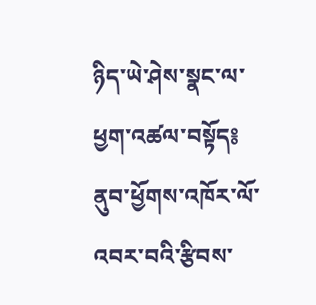ཉིད་ཡེ་ཤེས་སྣང་ལ་ཕྱག་འཚལ་བསྟོད༔ ནུབ་ཕྱོགས་འཁོར་ལོ་འབར་བའི་རྩིབས་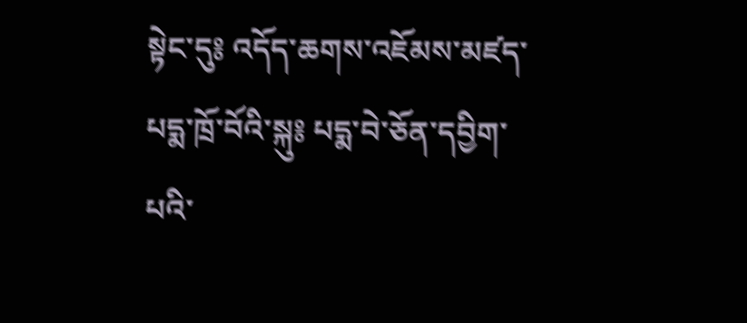སྟེང་དུ༔ འདོད་ཆགས་འཇོམས་མཛད་པདྨ་ཁྲོ་བོའི་སྐུ༔ པདྨ་བེ་ཅོན་དབྱིག་པའི་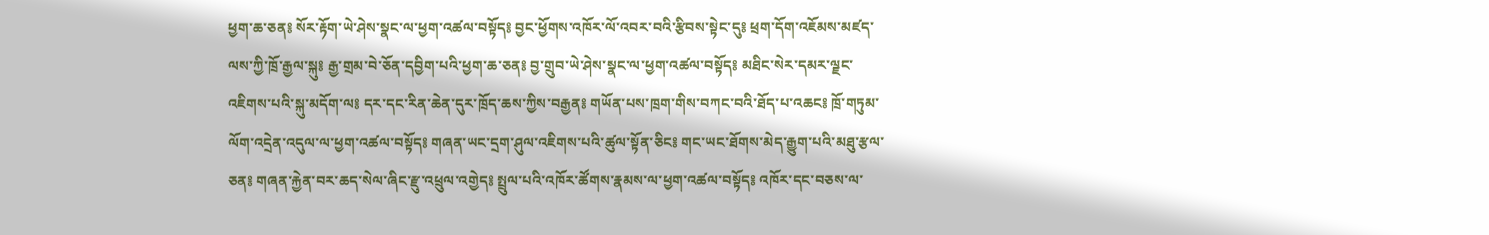ཕྱག་ཆ་ཅན༔ སོར་རྟོག་ཡེ་ཤེས་སྣང་ལ་ཕྱག་འཚལ་བསྟོད༔ བྱང་ཕྱོགས་འཁོར་ལོ་འབར་བའི་རྩིབས་སྟེང་དུ༔ ཕྲག་དོག་འཇོམས་མཛད་ལས་ཀྱི་ཁྲོ་རྒྱལ་སྐུ༔ རྒྱ་གྲམ་བེ་ཅོན་དབྱིག་པའི་ཕྱག་ཆ་ཅན༔ བྱ་གྲུབ་ཡེ་ཤེས་སྣང་ལ་ཕྱག་འཚལ་བསྟོད༔ མཐིང་སེར་དམར་ལྗང་འཇིགས་པའི་སྐུ་མདོག་ལ༔ དར་དང་རིན་ཆེན་དུར་ཁྲོད་ཆས་ཀྱིས་བརྒྱན༔ གཡོན་པས་ཁྲག་གིས་བཀང་བའི་ཐོད་པ་འཆང༔ ཁྲོ་གཏུམ་ལོག་འདྲེན་འདུལ་ལ་ཕྱག་འཚལ་བསྟོད༔ གཞན་ཡང་དྲག་ཤུལ་འཇིགས་པའི་ཚུལ་སྟོན་ཅིང༔ གང་ཡང་ཐོགས་མེད་རྒྱུག་པའི་མཐུ་རྩལ་ཅན༔ གཞན་རྐྱེན་བར་ཆད་སེལ་ཞིང་རྫུ་འཕྲུལ་འགྱེད༔ སྤྲུལ་པའི་འཁོར་ཚོགས་རྣམས་ལ་ཕྱག་འཚལ་བསྟོད༔ འཁོར་དང་བཅས་ལ་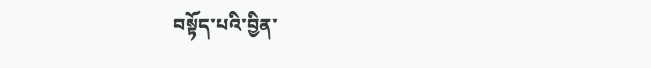བསྟོད་པའི་བྱིན་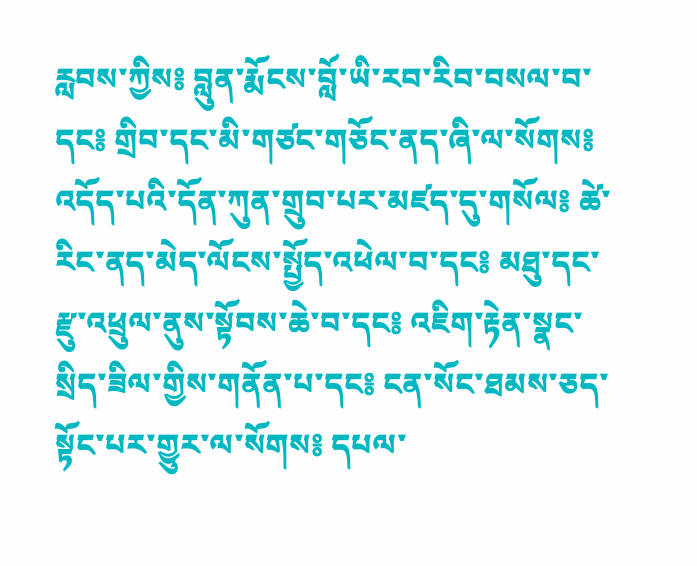རླབས་ཀྱིས༔ བླུན་རྨོངས་བློ་ཡི་རབ་རིབ་བསལ་བ་དང༔ གྲིབ་དང་མི་གཙང་གཅོང་ནད་ཞི་ལ་སོགས༔ འདོད་པའི་དོན་ཀུན་གྲུབ་པར་མཛད་དུ་གསོལ༔ ཚེ་རིང་ནད་མེད་ལོངས་སྤྱོད་འཕེལ་བ་དང༔ མཐུ་དང་རྫུ་འཕྲུལ་ནུས་སྟོབས་ཆེ་བ་དང༔ འཇིག་རྟེན་སྣང་སྲིད་ཟིལ་གྱིས་གནོན་པ་དང༔ ངན་སོང་ཐམས་ཅད་སྟོང་པར་གྱུར་ལ་སོགས༔ དཔལ་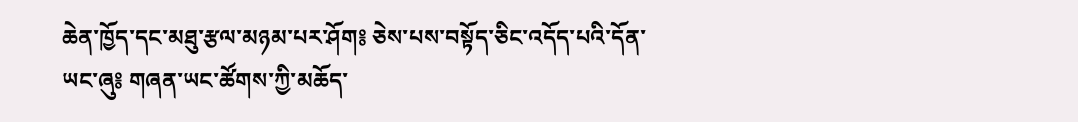ཆེན་ཁྱོད་དང་མཐུ་རྩལ་མཉམ་པར་ཤོག༔ ཅེས་པས་བསྟོད་ཅིང་འདོད་པའི་དོན་ཡང་ཞུ༔ གཞན་ཡང་ཚོགས་ཀྱི་མཆོད་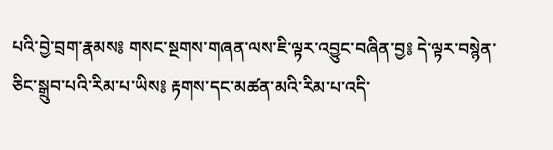པའི་བྱེ་བྲག་རྣམས༔ གསང་སྔགས་གཞན་ལས་ཇི་ལྟར་འབྱུང་བཞིན་བྱ༔ དེ་ལྟར་བསྙེན་ཅིང་སྒྲུབ་པའི་རིམ་པ་ཡིས༔ རྟགས་དང་མཚན་མའི་རིམ་པ་འདི་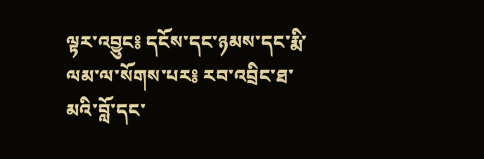ལྟར་འབྱུང༔ དངོས་དང་ཉམས་དང་རྨི་ལམ་ལ་སོགས་པར༔ རབ་འབྲིང་ཐ་མའི་བློ་དང་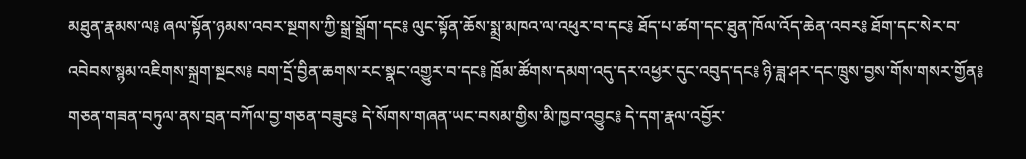མཐུན་རྣམས་ལ༔ ཞལ་སྟོན་ཉམས་འབར་སྔགས་ཀྱི་སྒྲ་སྒྲོག་དང༔ ལུང་སྟོན་ཆོས་སྨྲ་མཁའ་ལ་འཕུར་བ་དང༔ ཐོད་པ་ཚག་དང་ཐུན་ཁོལ་འོད་ཆེན་འབར༔ ཐོག་དང་སེར་བ་འབེབས་སྙམ་འཇིགས་སྐྲག་སྔངས༔ བག་དྲོ་བྱིན་ཆགས་རང་སྣང་འགྱུར་བ་དང༔ ཁྲོམ་ཚོགས་དམག་འདུ་དར་འཕྱར་དུང་འབུད་དང༔ ཉི་ཟླ་ཤར་དང་ཁྲུས་བྱས་གོས་གསར་གྱོན༔ གཅན་གཟན་བཏུལ་ནས་བྲན་བཀོལ་བྱ་གཅན་བཟུང༔ དེ་སོགས་གཞན་ཡང་བསམ་གྱིས་མི་ཁྱབ་འབྱུང༔ དེ་དག་རྣལ་འབྱོར་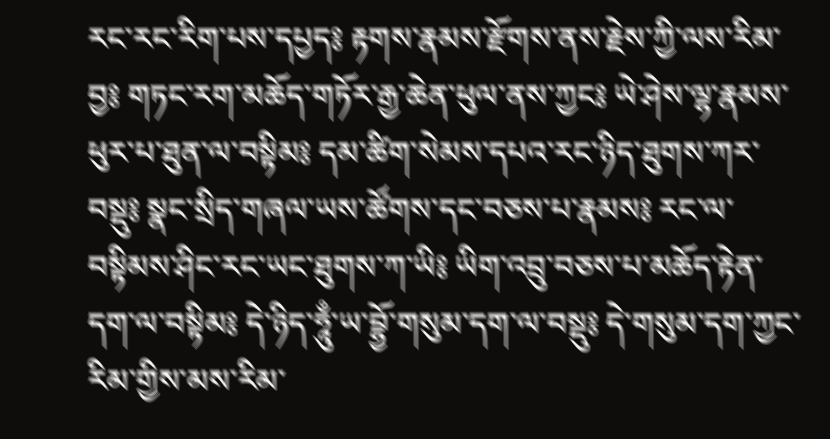རང་རང་རིག་པས་དཔྱད༔ རྟགས་རྣམས་རྫོགས་ནས་རྗེས་ཀྱི་ལས་རིམ་བྱ༔ གཏང་རག་མཆོད་གཏོར་རྒྱ་ཆེན་ཕུལ་ནས་ཀྱང༔ ཡེ་ཤེས་ལྷ་རྣམས་ཕུར་པ་ཐུན་ལ་བསྟིམ༔ དམ་ཚིག་སེམས་དཔའ་རང་ཉིད་ཐུགས་ཀར་བསྡུ༔ སྣང་སྲིད་གཞལ་ཡས་ཚོགས་དང་བཅས་པ་རྣམས༔ རང་ལ་བསྟིམས་ཤིང་རང་ཡང་ཐུགས་ཀ་ཡི༔ ཡིག་འབྲུ་བཅས་པ་མཆོད་རྟེན་དག་ལ་བསྟིམ༔ དེ་ཉིད་ཧཱུྃ་ཡ་བྷྱོ་གསུམ་དག་ལ་བསྡུ༔ དེ་གསུམ་དག་ཀྱང་རིམ་གྱིས་མས་རིམ་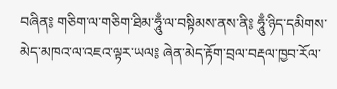བཞིན༔ གཅིག་ལ་གཅིག་ཐིམ་ཧཱུྃ་ལ་བསྟིམས་ནས་ནི༔ ཧཱུྃ་ཉིད་དམིགས་མེད་མཁའ་ལ་འཇའ་ལྟར་ཡལ༔ ཞེན་མེད་རྟོག་བྲལ་བརྡལ་ཁྱབ་རོལ་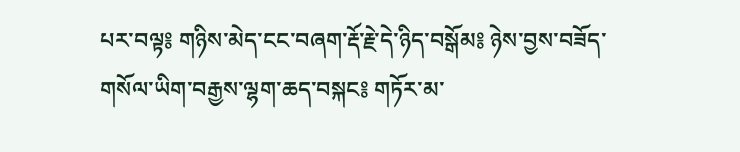པར་བལྟ༔ གཉིས་མེད་ངང་བཞག་རྡོ་རྗེ་དེ་ཉིད་བསྒོམ༔ ཉེས་བྱས་བཟོད་གསོལ་ཡིག་བརྒྱས་ལྷག་ཆད་བསྐང༔ གཏོར་མ་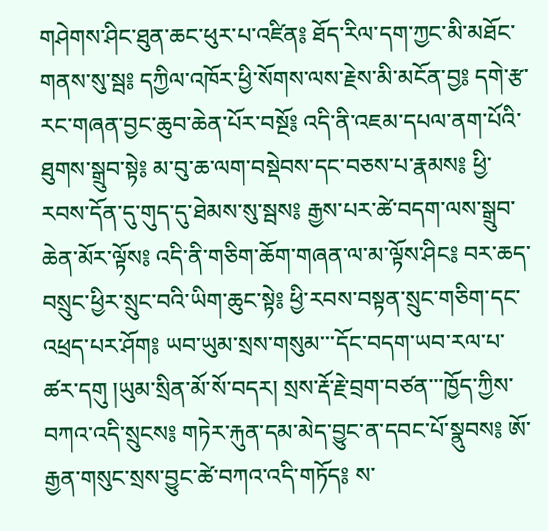གཤེགས་ཤིང་ཐུན་ཆང་ཕུར་པ་འཛིན༔ ཐོད་རིལ་དག་ཀྱང་མི་མཐོང་གནས་སུ་སྦ༔ དཀྱིལ་འཁོར་ཕྱི་སོགས་ལས་རྗེས་མི་མངོན་བྱ༔ དགེ་རྩ་རང་གཞན་བྱང་ཆུབ་ཆེན་པོར་བསྔོ༔ འདི་ནི་འཇམ་དཔལ་ནག་པོའི་ཐུགས་སྒྲུབ་སྟེ༔ མ་བུ་ཆ་ལག་བསྡེབས་དང་བཅས་པ་རྣམས༔ ཕྱི་རབས་དོན་དུ་གུད་དུ་ཐེམས་སུ་སྦས༔ རྒྱས་པར་ཚེ་བདག་ལས་སྒྲུབ་ཆེན་མོར་ལྟོས༔ འདི་ནི་གཅིག་ཆོག་གཞན་ལ་མ་ལྟོས་ཤིང༔ བར་ཆད་བསྲུང་ཕྱིར་སྲུང་བའི་ཡིག་ཆུང་སྟེ༔ ཕྱི་རབས་བསྟན་སྲུང་གཅིག་དང་འཕྲད་པར་ཤོག༔ ཡབ་ཡུམ་སྲས་གསུམ་་་དོང་བདག་ཡབ་རལ་པ་ཚར་དགུ །ཡུམ་སྲིན་མོ་སོ་བདར། སྲས་རྡོ་རྗེ་བྲག་བཙན་་་ཁྱོད་ཀྱིས་བཀའ་འདི་སྲུངས༔ གཏེར་རྐུན་དམ་མེད་བྱུང་ན་དབང་པོ་སྣུབས༔ ཨོ་རྒྱན་གསུང་སྲས་བྱུང་ཚེ་བཀའ་འདི་གཏོད༔ ས་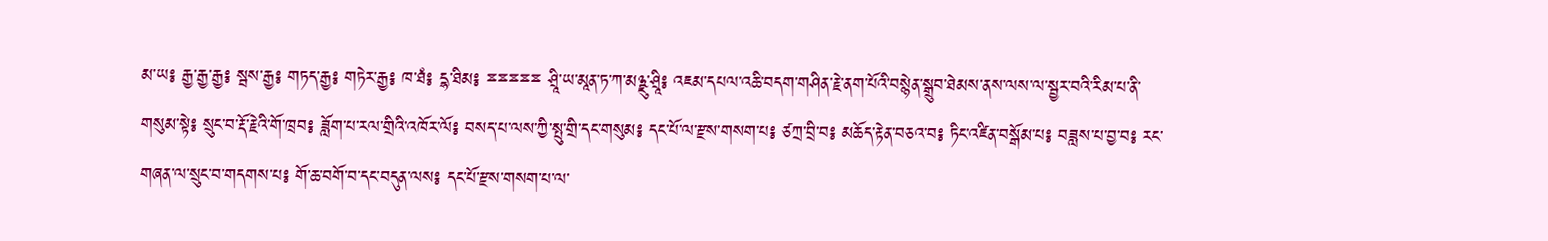མ་ཡ༔ རྒྱ་རྒྱ་རྒྱ༔ སྦས་རྒྱ༔ གཏད་རྒྱ༔ གཏེར་རྒྱ༔ ཁ་ཐཾ༔ དྷ་ཐིམ༔ ྈྈྈྈྈ ཤྲཱི་ཡ་མཱན་ཏ་ཀ་མཉྫུ་ཤྲཱི༔ འཇམ་དཔལ་འཆི་བདག་གཤིན་རྗེ་ནག་པོའི་བསྙེན་སྒྲུབ་ཐེམས་ནས་ལས་ལ་སྦྱར་བའི་རིམ་པ་ནི་གསུམ་སྟེ༔ སྲུང་བ་རྡོ་རྗེའི་གོ་ཁྲབ༔ ཟློག་པ་རལ་གྲིའི་འཁོར་ལོ༔ བསད་པ་ལས་ཀྱི་སྤུ་གྲི་དང་གསུམ༔ དང་པོ་ལ་རྫས་གསག་པ༔ ཙཀྲ་བྲི་བ༔ མཆོད་རྟེན་བཅའ་བ༔ ཏིང་འཛིན་བསྒོམ་པ༔ བཟླས་པ་བྱ་བ༔ རང་གཞན་ལ་སྲུང་བ་གདགས་པ༔ གོ་ཆ་བགོ་བ་དང་བདུན་ལས༔ དང་པོ་རྫས་གསག་པ་ལ་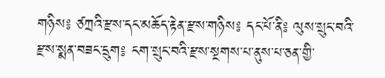གཉིས༔ ཙཀྲའི་རྫས་དང་མཆོད་རྟེན་རྫས་གཉིས༔ དང་པོ་ནི༔ ལུས་སྲུང་བའི་རྫས་སྨན་བཟང་དྲུག༔ ངག་སྲུང་བའི་རྫས་སྔགས་པ་ནུས་པ་ཅན་གྱི་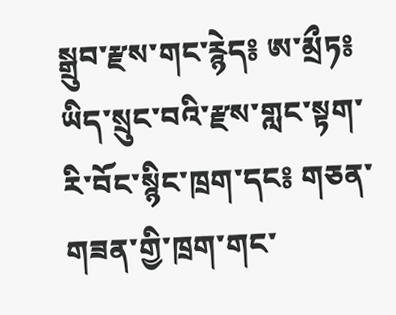སྒྲུབ་རྫས་གང་རྙེད༔ ཨ་མྲྀཏ༔ ཡིད་སྲུང་བའི་རྫས་གླང་སྟག་རི་བོང་སྙིང་ཁྲག་དང༔ གཅན་གཟན་གྱི་ཁྲག་གང་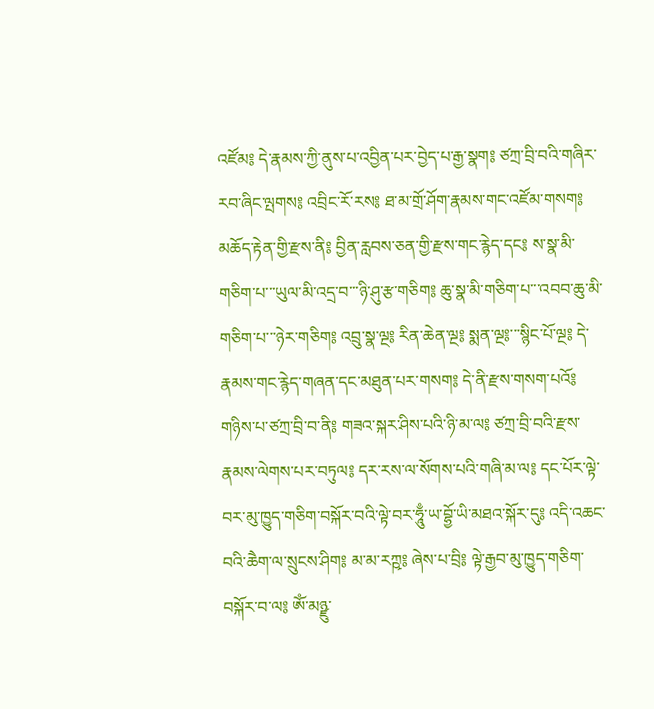འཛོམ༔ དེ་རྣམས་ཀྱི་ནུས་པ་འབྱིན་པར་བྱེད་པ་རྒྱ་སྣག༔ ཙཀྲ་བྲི་བའི་གཞིར་རབ་ཞིང་ལྤགས༔ འབྲིང་རོ་རས༔ ཐ་མ་གྲོ་ཤོག་རྣམས་གང་འཛོམ་གསག༔ མཆོད་རྟེན་གྱི་རྫས་ནི༔ བྱིན་རླབས་ཅན་གྱི་རྫས་གང་རྙེད་དང༔ ས་སྣ་མི་གཅིག་པ་་་ཡུལ་མི་འདྲ་བ་་་ཉི་ཤུ་རྩ་གཅིག༔ ཆུ་སྣ་མི་གཅིག་པ་་་འབབ་ཆུ་མི་གཅིག་པ་་་ཉེར་གཅིག༔ འབྲུ་སྣ་ལྔ༔ རིན་ཆེན་ལྔ༔ སྨན་ལྔ༔་་་སྙིང་པོ་ལྔ༔ དེ་རྣམས་གང་རྙེད་གཞན་དང་མཐུན་པར་གསག༔ དེ་ནི་རྫས་གསག་པའོ༔ གཉིས་པ་ཙཀྲ་བྲི་བ་ནི༔ གཟའ་སྐར་ཤིས་པའི་ཉི་མ་ལ༔ ཙཀྲ་བྲི་བའི་རྫས་རྣམས་ལེགས་པར་བཏུལ༔ དར་རས་ལ་སོགས་པའི་གཞི་མ་ལ༔ དང་པོར་ལྟེ་བར་མུ་ཁྱུད་གཅིག་བསྐོར་བའི་ལྟེ་བར་ཧཱུྃ་ཡ་བྷྱོ་ཡི་མཐའ་སྐོར་དུ༔ འདི་འཆང་བའི་ཆཻག་ལ་སྲུངས་ཤིག༔ མ་མ་རཀྵ༔ ཞེས་པ་བྲི༔ ལྟེ་རྒྱབ་མུ་ཁྱུད་གཅིག་བསྐོར་བ་ལ༔ ཨོཾ་མཉྫུ་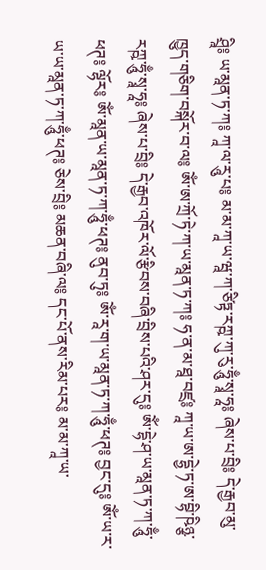ཤྲཱི༔ ཡ་མཱན་ཏ་ཀ༔ ཀཱ་ལ་རཱུ་པ༔ མ་མ་ཀཱ་ཡ་ཝཱ་ཀ་ཙིཏྟ་རཀྵ་ཀུ་རུ་ཧཱུྃ་སྭཱ་ཧཱ༔ ཞེས་པ་བྲི༔ དེ་རྒྱབ་མུ་ཁྱུད་གཅིག་བསྐོར་བ་ལ༔ ཨོཾ་ཨ་ཀྲོ་ཏེ་ཀ་ཡ་མཱན་ཏ་ཀ༔ ཧ་ན་མ་ཐཱ་བཛྲ༔ ཀཱ་ཡ་ཨ་དྷྱེ་ཏ་ཨ་བྷི་ཥིཉྩ་རཀྵ་ཧཱུྃ་སྭཱ་ཧཱ༔ ཞེས་པ་བྲི༔ དེ་རྒྱབ་འཁོར་ལོ་རྩིབས་བཞི་བྲིས་པའི་ཤར་དུ༔ ཨོཾ་དྷེ་ཤ་ཡ་མཱན་ཏ་ཀ་ཧཱུྃ་ཕཊ༔ ལྷོར༔ ཨོཾ་མཱན་ཡ་མཱན་ཏ་ཀ་ཧཱུྃ་ཕཊ༔ ནུབ་ཏུ༔ ཨོཾ་རཱ་ག་ཡ་མཱན་ཏ་ཀ་ཧཱུྃ་ཕཊ༔ བྱང་དུ༔ ཨོཾ་ཡ་ར་ཡ་ཡ་མཱན་ཏ་ཀ་ཧཱུྃ་ཕཊ༔ ཅེས་བྲི༔ མཆན་བཞི་ལ༔ དང་པོ་ནས་རིམ་པར༔ མ་མ་ཀཱ་ཡ་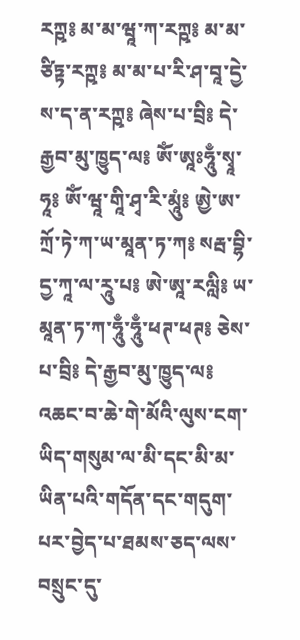རཀྵ༔ མ་མ་ཝཱ་ཀ་རཀྵ༔ མ་མ་ཙིཏྟ་རཀྵ༔ མ་མ་པ་རི་ཤ་བཱ་དྱེ་ས་ད་ན་རཀྵ༔ ཞེས་པ་བྲི༔ དེ་རྒྱབ་མུ་ཁྱུད་ལ༔ ཨོཾ་ཨཱཿཧཱུྃ་སྭཱ་ཧཱ༔ ཨོཾ་ཝཱ་གཱི་ཤྭ་རི་མཱུཾ༔ ཨྱེ་ཨ་ཀྲོ་ཏེ་ཀ་ཡ་མཱན་ཏ་ཀ༔ སརྦ་བྷི་དྱ་ཀཱ་ལ་རཱུ་པ༔ ཨེ་ཨཱ་རལླི༔ ཡ་མཱན་ཏ་ཀ་ཧཱུྃ་ཧཱུྃ་ཕཊ་ཕཊ༔ ཅེས་པ་བྲི༔ དེ་རྒྱབ་མུ་ཁྱུད་ལ༔ འཆང་བ་ཆེ་གེ་མོའི་ལུས་ངག་ཡིད་གསུམ་ལ་མི་དང་མི་མ་ཡིན་པའི་གདོན་དང་གདུག་པར་བྱེད་པ་ཐམས་ཅད་ལས་བསྲུང་དུ་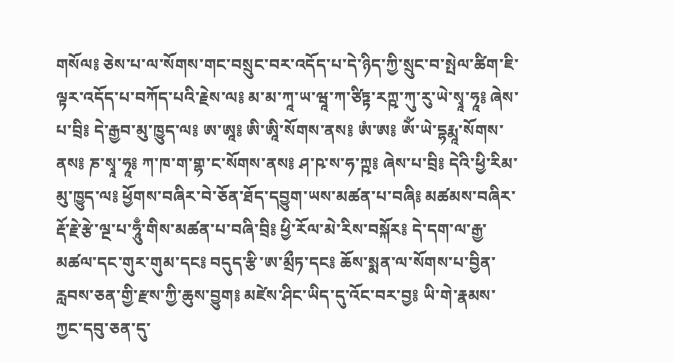གསོལ༔ ཅེས་པ་ལ་སོགས་གང་བསྲུང་བར་འདོད་པ་དེ་ཉིད་ཀྱི་སྲུང་བ་སྤེལ་ཚིག་ཇི་ལྟར་འདོད་པ་བཀོད་པའི་རྗེས་ལ༔ མ་མ་ཀཱ་ཡ་ཝཱ་ཀ་ཙིཏྟ་རཀྵ་ཀུ་རུ་ཡེ་སྭཱ་ཧཱ༔ ཞེས་པ་བྲི༔ དེ་རྒྱབ་མུ་ཁྱུད་ལ༔ ཨ་ཨཱ༔ ཨི་ཨཱི་སོགས་ནས༔ ཨཾ་ཨ༔ ཨོཾ་ཡེ་དྷརྨཱ་སོགས་ནས༔ ཎ་སྭཱ་ཧཱ༔ ཀ་ཁ་ག་གྷ་ང་སོགས་ནས༔ ཤ་ཥ་ས་ཧ་ཀྵ༔ ཞེས་པ་བྲི༔ དེའི་ཕྱི་རིམ་མུ་ཁྱུད་ལ༔ ཕྱོགས་བཞིར་བེ་ཅོན་ཐོད་དབྱུག་ཡས་མཚན་པ་བཞི༔ མཚམས་བཞིར་རྡོ་རྗེ་རྩེ་ལྔ་པ་ཧཱུྃ་གིས་མཚན་པ་བཞི་བྲི༔ ཕྱི་རོལ་མེ་རིས་བསྐོར༔ དེ་དག་ལ་རྒྱ་མཚལ་དང་གུར་གུམ་དང༔ བདུད་རྩི་ཨ་མྲྀཏ་དང༔ ཆོས་སྨན་ལ་སོགས་པ་བྱིན་རླབས་ཅན་གྱི་རྫས་ཀྱི་ཆུས་བྱུག༔ མཛེས་ཤིང་ཡིད་དུ་འོང་བར་བྱ༔ ཡི་གེ་རྣམས་ཀྱང་དབུ་ཅན་དུ་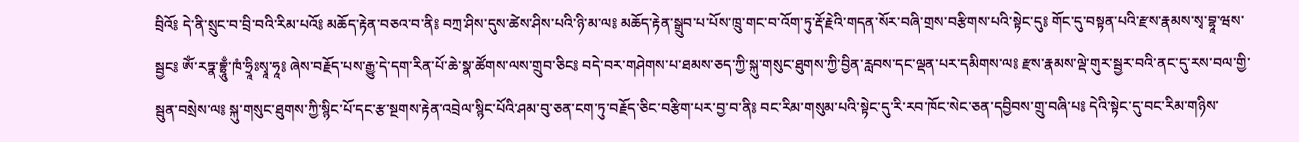བྲིའོ༔ དེ་ནི་སྲུང་བ་བྲི་བའི་རིམ་པའོ༔ མཆོད་རྟེན་བཅའ་བ་ནི༔ བཀྲ་ཤིས་དུས་ཚེས་ཤིས་པའི་ཉི་མ་ལ༔ མཆོད་རྟེན་སྒྲུབ་པ་པོས་ཁྲུ་གང་བ་འོག་ཏུ་རྡོ་རྗེའི་གདན་སོར་བཞི་གྲས་བརྩིགས་པའི་སྟེང་དུ༔ གོང་དུ་བསྟན་པའི་རྫས་རྣམས་སྭ་བྷཱ་ཝས་སྦྱང༔ ཨོཾ་རཏྣ་བྷྲཱུྃ་ཁཾ་ཧྲཱིཿསྭཱ་ཧཱ༔ ཞེས་བརྗོད་པས་རྒྱུ་དེ་དག་རིན་པོ་ཆེ་སྣ་ཚོགས་ལས་གྲུབ་ཅིང༔ བདེ་བར་གཤེགས་པ་ཐམས་ཅད་ཀྱི་སྐུ་གསུང་ཐུགས་ཀྱི་བྱིན་རླབས་དང་ལྡན་པར་དམིགས་ལ༔ རྫས་རྣམས་ལྡེ་གུར་སྦྱར་བའི་ནང་དུ་རས་བལ་གྱི་སྦུན་བསྲེས་ལ༔ སྐུ་གསུང་ཐུགས་ཀྱི་སྙིང་པོ་དང་རྩ་སྔགས་རྟེན་འབྲེལ་སྙིང་པོའི་ཤམ་བུ་ཅན་ངག་ཏུ་བརྗོད་ཅིང་བརྩིག་པར་བྱ་བ་ནི༔ བང་རིམ་གསུམ་པའི་སྟེང་དུ་རི་རབ་ཁོང་སེང་ཅན་དབྱིབས་གྲུ་བཞི་པ༔ དེའི་སྟེང་དུ་བང་རིམ་གཉིས་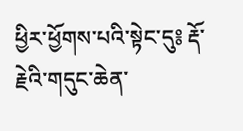ཕྱིར་ཕྱོགས་པའི་སྟེང་དུ༔ རྡོ་རྗེའི་གདུང་ཆེན་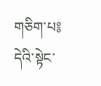གཅིག་པ༔ དེའི་སྟེང་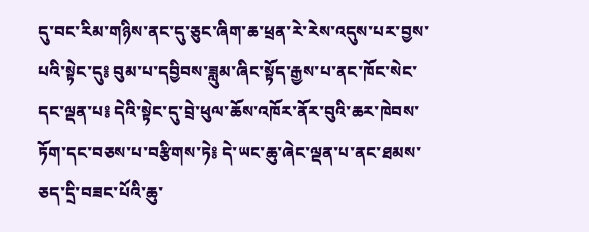དུ་བང་རིམ་གཉིས་ནང་དུ་ཅུང་ཞིག་ཆ་ཕྲན་རེ་རེས་འདུས་པར་བྱས་པའི་སྟེང་དུ༔ བུམ་པ་དབྱིབས་ཟླུམ་ཞིང་སྟོད་རྒྱས་པ་ནང་ཁོང་སེང་དང་ལྡན་པ༔ དེའི་སྟེང་དུ་བྲེ་ཕུལ་ཆོས་འཁོར་ནོར་བུའི་ཆར་ཁེབས་ཏོག་དང་བཅས་པ་བརྩིགས་ཏེ༔ དེ་ཡང་ཆུ་ཞེང་ལྡན་པ་ནང་ཐམས་ཅད་དྲི་བཟང་པོའི་ཆུ་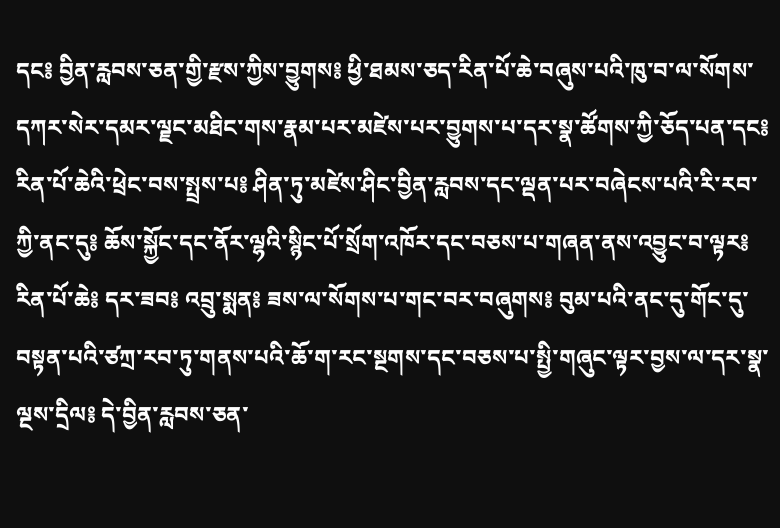དང༔ བྱིན་རླབས་ཅན་གྱི་རྫས་ཀྱིས་བྱུགས༔ ཕྱི་ཐམས་ཅད་རིན་པོ་ཆེ་བཞུས་པའི་ཁུ་བ་ལ་སོགས་དཀར་སེར་དམར་ལྗང་མཐིང་གས་རྣམ་པར་མཛེས་པར་བྱུགས་པ་དར་སྣ་ཚོགས་ཀྱི་ཅོད་པན་དང༔ རིན་པོ་ཆེའི་ཕྲེང་བས་སྤྲས་པ༔ ཤིན་ཏུ་མཛེས་ཤིང་བྱིན་རླབས་དང་ལྡན་པར་བཞེངས་པའི་རི་རབ་ཀྱི་ནང་དུ༔ ཆོས་སྐྱོང་དང་ནོར་ལྷའི་སྙིང་པོ་སྲོག་འཁོར་དང་བཅས་པ་གཞན་ནས་འབྱུང་བ་ལྟར༔ རིན་པོ་ཆེ༔ དར་ཟབ༔ འབྲུ་སྨན༔ ཟས་ལ་སོགས་པ་གང་བར་བཞུགས༔ བུམ་པའི་ནང་དུ་གོང་དུ་བསྟན་པའི་ཙཀྲ་རབ་ཏུ་གནས་པའི་ཆོ་ག་རང་སྔགས་དང་བཅས་པ་སྤྱི་གཞུང་ལྟར་བྱས་ལ་དར་སྣ་ལྔས་དྲིལ༔ དེ་བྱིན་རླབས་ཅན་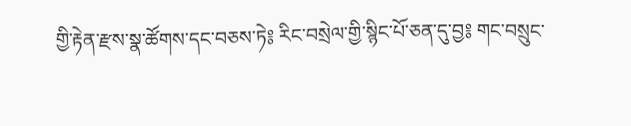གྱི་རྟེན་རྫས་སྣ་ཚོགས་དང་བཅས་ཏེ༔ རིང་བསྲེལ་གྱི་སྙིང་པོ་ཅན་དུ་བྱ༔ གང་བསྲུང་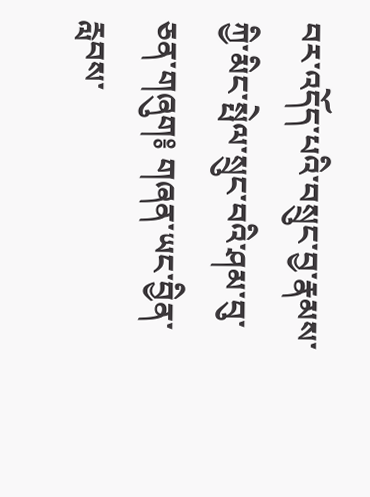བར་འདོད་པའི་བསྲུང་བྱ་རྣམས་ཀྱི་མིང་སྤེལ་སྲུང་བའི་ཤམ་བུ་ཅན་གཞུག༔ གཞན་ཡང་བྱིན་རླབས་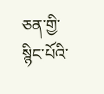ཅན་གྱི་སྙིང་པོའི་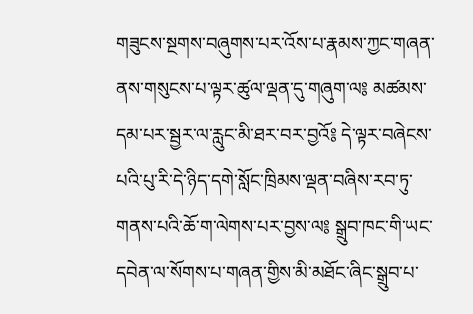གཟུངས་སྔགས་བཞུགས་པར་འོས་པ་རྣམས་ཀྱང་གཞན་ནས་གསུངས་པ་ལྟར་ཚུལ་ལྡན་དུ་གཞུག་ལ༔ མཚམས་དམ་པར་སྦྱར་ལ་རླུང་མི་ཐར་བར་བྱའོ༔ དེ་ལྟར་བཞེངས་པའི་པུ་རི་དེ་ཉིད་དགེ་སློང་ཁྲིམས་ལྡན་བཞིས་རབ་ཏུ་གནས་པའི་ཆོ་ག་ལེགས་པར་བྱས་ལ༔ སྒྲུབ་ཁང་གི་ཡང་དབེན་ལ་སོགས་པ་གཞན་གྱིས་མི་མཐོང་ཞིང་སྒྲུབ་པ་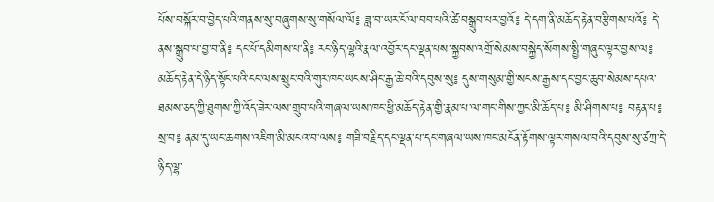པོས་བསྐོར་བ་བྱེད་པའི་གནས་སུ་བཞུགས་སུ་གསོལ་ལོ༔ ཟླ་བ་ཡར་ངོ་ལ་བབ་པའི་ཚེ་བསྒྲུབ་པར་བྱའོ༔ དེ་དག་ནི་མཆོད་རྟེན་བརྩིགས་པའོ༔ དེ་ནས་སྒྲུབ་པ་བྱ་བ་ནི༔ དང་པོ་དམིགས་པ་ནི༔ རང་ཉིད་ལྷའི་རྣལ་འབྱོར་དང་ལྡན་པས་སྐྱབས་འགྲོ་སེམས་བསྐྱེད་སོགས་སྤྱི་གཞུང་ལྟར་བྱས་ལ༔ མཆོད་རྟེན་དེ་ཉིད་སྟོང་པའི་ངང་ལས་སྲུང་བའི་གུར་ཁང་ཡངས་ཤིང་རྒྱ་ཆེ་བའི་དབུས་སུ༔ དུས་གསུམ་གྱི་སངས་རྒྱས་དང་བྱང་ཆུབ་སེམས་དཔའ་ཐམས་ཅད་ཀྱི་ཐུགས་ཀྱི་འོད་ཟེར་ལས་གྲུབ་པའི་གཞལ་ཡས་ཁང་ཕྱི་མཆོད་རྟེན་གྱི་རྣམ་པ་ལ་གང་གིས་ཀྱང་མི་ཆོད་པ༔ མི་ཤིགས་པ༔ བརྟན་པ༔ སྲ་བ༔ ནམ་དུ་ཡང་ཆགས་འཇིག་མི་མངའ་བ་ལས༔ གཟི་བརྗིད་དང་ལྡན་པ་དང་གཞལ་ཡས་ཁང་མངོན་རྟོགས་ལྟར་གསལ་བའི་དབུས་སུ་ཙཀྲ་དེ་ཉིད་ལྷ་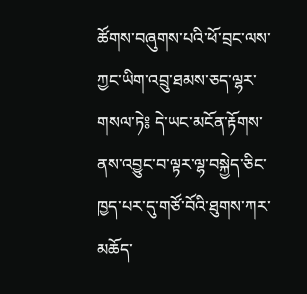ཚོགས་བཞུགས་པའི་ཕོ་བྲང་ལས་ཀྱང་ཡིག་འབྲུ་ཐམས་ཅད་ལྷར་གསལ་ཏེ༔ དེ་ཡང་མངོན་རྟོགས་ནས་འབྱུང་བ་ལྟར་ལྷ་བསྐྱེད་ཅིང་ཁྱད་པར་དུ་གཙོ་བོའི་ཐུགས་ཀར་མཆོད་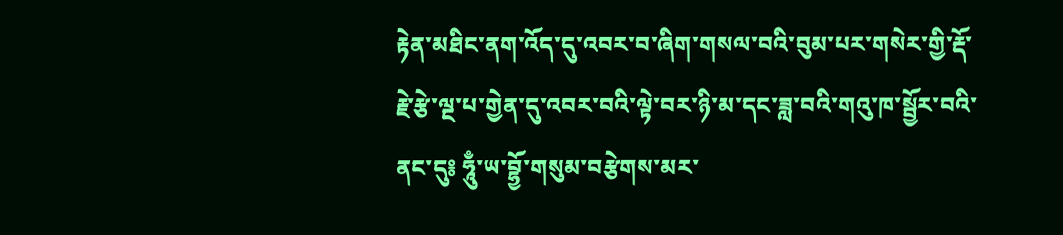རྟེན་མཐིང་ནག་འོད་དུ་འབར་བ་ཞིག་གསལ་བའི་བུམ་པར་གསེར་གྱི་རྡོ་རྗེ་རྩེ་ལྔ་པ་གྱེན་དུ་འབར་བའི་ལྟེ་བར་ཉི་མ་དང་ཟླ་བའི་གའུ་ཁ་སྦྱོར་བའི་ནང་དུ༔ ཧཱུྃ་ཡ་བྷྱོ་གསུམ་བརྩེགས་མར་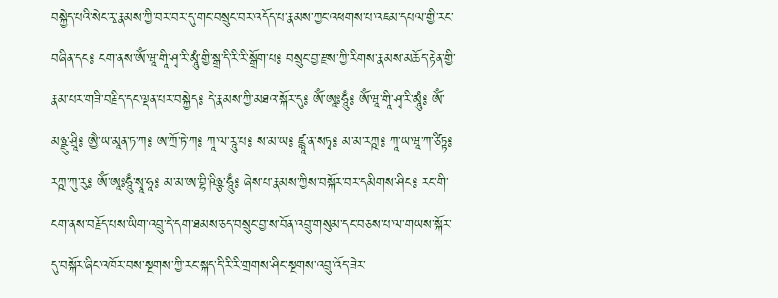བསྐྱེད་པའི་སེང་རྭ་རྣམས་ཀྱི་བར་བར་དུ་གང་བསྲུང་བར་འདོད་པ་རྣམས་ཀྱང་འཕགས་པ་འཇམ་དཔལ་གྱི་རང་བཞིན་དང༔ ངག་ནས་ཨོཾ་ཝཱ་གཱི་ཤྭ་རི་མཱུཾ་གྱི་སྒྲ་དི་རི་རི་སྒྲོག་པ༔ བསྲུང་བྱ་རྫས་ཀྱི་རིགས་རྣམས་མཆོད་རྟེན་གྱི་རྣམ་པར་གཟི་བརྗིད་དང་ལྡན་པར་བསྐྱེད༔ དེ་རྣམས་ཀྱི་མཐའ་སྐོར་དུ༔ ཨོཾ་ཨཱཿཧཱུྃ༔ ཨོཾ་ཝཱ་གཱི་ཤྭ་རི་མཱུཾ༔ ཨོཾ་མཉྫུ་ཤྲཱི༔ ཨྱཻ་ཡ་མཱན་ཏ་ཀ༔ ཨ་ཀྲོ་ཏེ་ཀ༔ ཀཱ་ལ་རཱུ་པ༔ ས་མ་ཡ༔ ཛྙཱ་ན་སཏྭ༔ མ་མ་རཀྵ༔ ཀཱ་ཡ་ཝཱ་ཀ་ཙིཏྟ༔ རཀྵ་ཀུ་རུ༔ ཨོཾ་ཨཱཿཧཱུྃ་སྭཱ་ཧཱ༔ མ་མ་ཨ་བྷི་ཥིཉྩ་ཧཱུྃ༔ ཞེས་པ་རྣམས་ཀྱིས་བསྐོར་བར་དམིགས་ཤིང༔ རང་གི་ངག་ནས་བརྗོད་པས་ཡིག་འབྲུ་དེ་དག་ཐམས་ཅད་བསྲུང་བྱ་ས་བོན་འབྲུ་གསུམ་དང་བཅས་པ་ལ་གཡས་སྐོར་དུ་བསྐོར་ཞིང་འཁོར་བས་སྔགས་ཀྱི་རང་སྐད་དི་རི་རི་གྲགས་ཤིང་སྔགས་འབྲུ་འོད་ཟེར་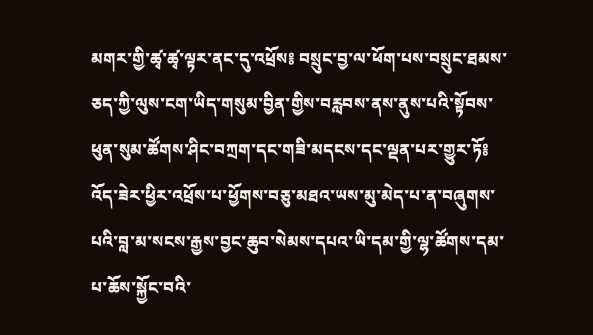མགར་གྱི་ཚྭ་ཚྭ་ལྟར་ནང་དུ་འཕྲོས༔ བསྲུང་བྱ་ལ་ཕོག་པས་བསྲུང་ཐམས་ཅད་ཀྱི་ལུས་ངག་ཡིད་གསུམ་བྱིན་གྱིས་བརླབས་ནས་ནུས་པའི་སྟོབས་ཕུན་སུམ་ཚོགས་ཤིང་བཀྲག་དང་གཟི་མདངས་དང་ལྡན་པར་གྱུར་ཏོ༔ འོད་ཟེར་ཕྱིར་འཕྲོས་པ་ཕྱོགས་བཅུ་མཐའ་ཡས་མུ་མེད་པ་ན་བཞུགས་པའི་བླ་མ་སངས་རྒྱས་བྱང་ཆུབ་སེམས་དཔའ་ཡི་དམ་གྱི་ལྷ་ཚོགས་དམ་པ་ཆོས་སྐྱོང་བའི་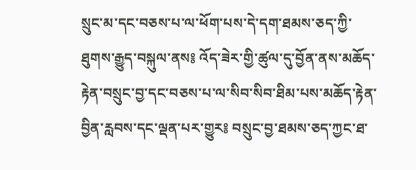སྲུང་མ་དང་བཅས་པ་ལ་ཕོག་པས་དེ་དག་ཐམས་ཅད་ཀྱི་ཐུགས་རྒྱུད་བསྐུལ་ནས༔ འོད་ཟེར་གྱི་ཚུལ་དུ་བྱོན་ནས་མཆོད་རྟེན་བསྲུང་བྱ་དང་བཅས་པ་ལ་སིབ་སིབ་ཐིམ་པས་མཆོད་རྟེན་བྱིན་རླབས་དང་ལྡན་པར་གྱུར༔ བསྲུང་བྱ་ཐམས་ཅད་ཀྱང་ཐ་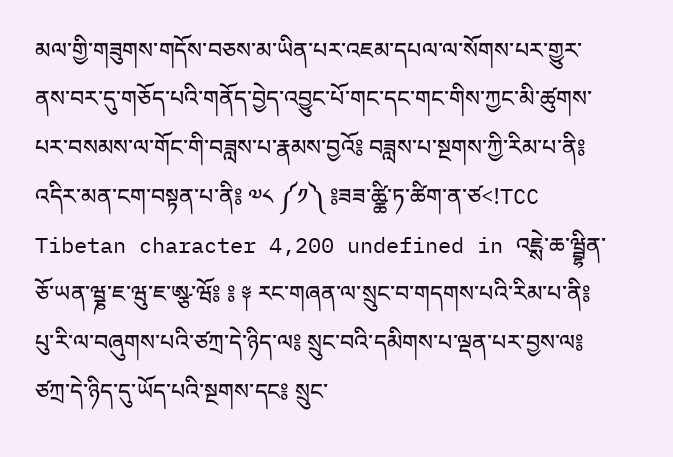མལ་གྱི་གཟུགས་གདོས་བཅས་མ་ཡིན་པར་འཇམ་དཔལ་ལ་སོགས་པར་གྱུར་ནས་བར་དུ་གཅོད་པའི་གནོད་བྱེད་འབྱུང་པོ་གང་དང་གང་གིས་ཀྱང་མི་ཚུགས་པར་བསམས་ལ་གོང་གི་བཟླས་པ་རྣམས་བྱའོ༔ བཟླས་པ་སྔགས་ཀྱི་རིམ་པ་ནི༔ འདིར་མན་ངག་བསྟན་པ་ནི༔ ༧༨ ༼༡༽ ༔ཟཟ་ཚྪི་ཏ་ཚིག་ན་ཙ<!TCC Tibetan character 4,200 undefined in འཇྶེ་ཆ་ཝྦྷིན་ཅོ་ཡན་ཝྞ་ཇ་ཝུ་ཇ་ཨྩ་ཝོ༔ ༔ ༈ རང་གཞན་ལ་སྲུང་བ་གདགས་པའི་རིམ་པ་ནི༔ པུ་རི་ལ་བཞུགས་པའི་ཙཀྲ་དེ་ཉིད་ལ༔ སྲུང་བའི་དམིགས་པ་ལྡན་པར་བྱས་ལ༔ ཙཀྲ་དེ་ཉིད་དུ་ཡོད་པའི་སྔགས་དང༔ སྲུང་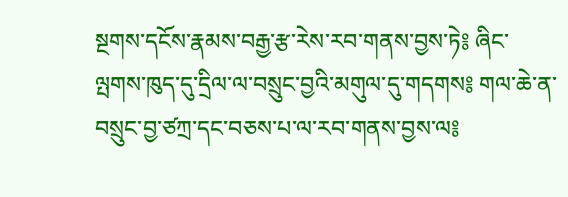སྔགས་དངོས་རྣམས་བརྒྱ་རྩ་རེས་རབ་གནས་བྱས་ཏེ༔ ཞིང་ལྤགས་ཁུད་དུ་དྲིལ་ལ་བསྲུང་བྱའི་མགུལ་དུ་གདགས༔ གལ་ཆེ་ན་བསྲུང་བྱ་ཙཀྲ་དང་བཅས་པ་ལ་རབ་གནས་བྱས་ལ༔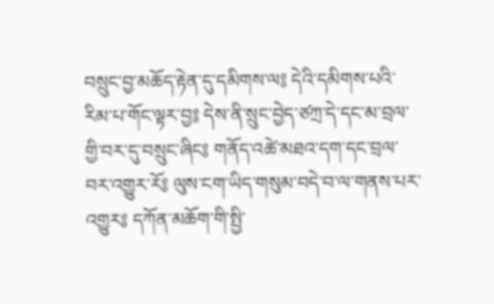བསྲུང་བྱ་མཆོད་རྟེན་དུ་དམིགས་ལ༔ དེའི་དམིགས་པའི་རིམ་པ་གོང་ལྟར་བྱ༔ དེས་ནི་སྲུང་བྱེད་ཙཀྲ་དེ་དང་མ་བྲལ་གྱི་བར་དུ་བསྲུང་ཞིང༔ གནོད་འཚེ་མཐའ་དག་དང་བྲལ་བར་འགྱུར་རོ༔ ལུས་ངག་ཡིད་གསུམ་བདེ་བ་ལ་གནས་པར་འགྱུར༔ དཀོན་མཆོག་གི་སྤྱི་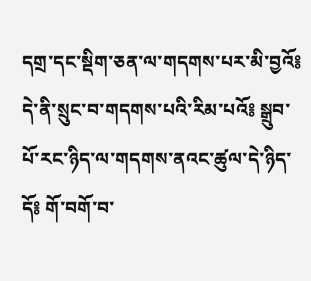དགྲ་དང་སྡིག་ཅན་ལ་གདགས་པར་མི་བྱའོ༔ དེ་ནི་སྲུང་བ་གདགས་པའི་རིམ་པའོ༔ སྒྲུབ་པོ་རང་ཉིད་ལ་གདགས་ནའང་ཚུལ་དེ་ཉིད་དོ༔ གོ་བགོ་བ་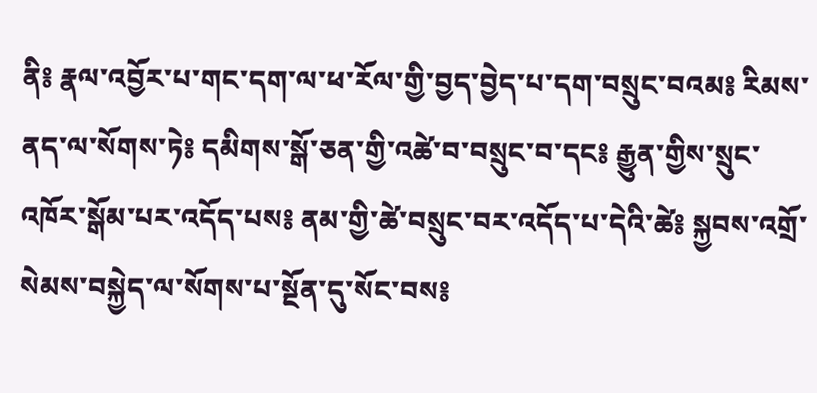ནི༔ རྣལ་འབྱོར་པ་གང་དག་ལ་ཕ་རོལ་གྱི་བྱད་བྱེད་པ་དག་བསྲུང་བའམ༔ རིམས་ནད་ལ་སོགས་ཏེ༔ དམིགས་སྒོ་ཅན་གྱི་འཚེ་བ་བསྲུང་བ་དང༔ རྒྱུན་གྱིས་སྲུང་འཁོར་སྒོམ་པར་འདོད་པས༔ ནམ་གྱི་ཚེ་བསྲུང་བར་འདོད་པ་དེའི་ཚེ༔ སྐྱབས་འགྲོ་སེམས་བསྐྱེད་ལ་སོགས་པ་སྔོན་དུ་སོང་བས༔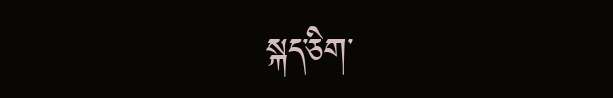སྐད་ཅིག་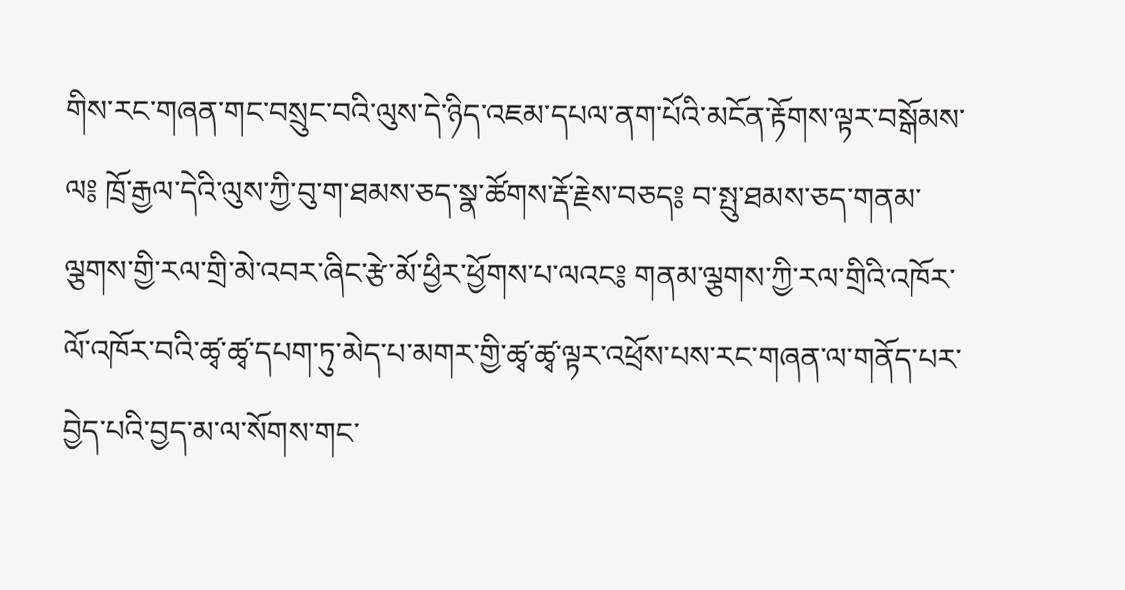གིས་རང་གཞན་གང་བསྲུང་བའི་ལུས་དེ་ཉིད་འཇམ་དཔལ་ནག་པོའི་མངོན་རྟོགས་ལྟར་བསྒོམས་ལ༔ ཁྲོ་རྒྱལ་དེའི་ལུས་ཀྱི་བུ་ག་ཐམས་ཅད་སྣ་ཚོགས་རྡོ་རྗེས་བཅད༔ བ་སྤུ་ཐམས་ཅད་གནམ་ལྕགས་གྱི་རལ་གྲི་མེ་འབར་ཞིང་རྩེ་མོ་ཕྱིར་ཕྱོགས་པ་ལའང༔ གནམ་ལྕགས་ཀྱི་རལ་གྲིའི་འཁོར་ལོ་འཁོར་བའི་ཚྭ་ཚྭ་དཔག་ཏུ་མེད་པ་མགར་གྱི་ཚྭ་ཚྭ་ལྟར་འཕྲོས་པས་རང་གཞན་ལ་གནོད་པར་བྱེད་པའི་བྱད་མ་ལ་སོགས་གང་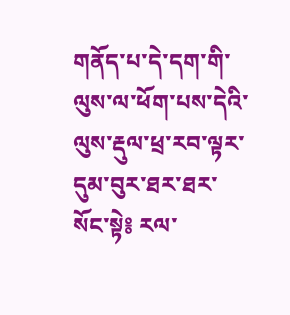གནོད་པ་དེ་དག་གི་ལུས་ལ་ཕོག་པས་དེའི་ལུས་རྡུལ་ཕྲ་རབ་ལྟར་དུམ་བུར་ཐར་ཐར་སོང་སྟེ༔ རལ་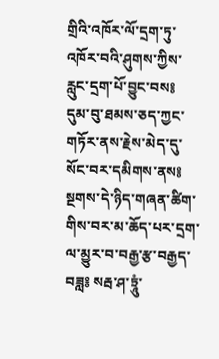གྲིའི་འཁོར་ལོ་དྲག་ཏུ་འཁོར་བའི་ཤུགས་ཀྱིས་རླུང་དྲག་པོ་བྱུང་བས༔ དུམ་བུ་ཐམས་ཅད་ཀྱང་གཏོར་ནས་རྗེས་མེད་དུ་སོང་བར་དམིགས་ནས༔ སྔགས་དེ་ཉིད་གཞན་ཚིག་གིས་བར་མ་ཆོད་པར་དྲག་ལ་མྱུར་བ་བརྒྱ་རྩ་བརྒྱད་བཟླ༔ སརྦ་ཤ་ཏྲཱུཾ་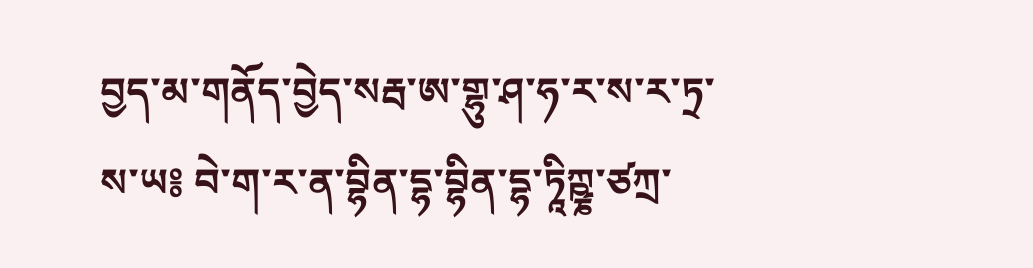བྱད་མ་གནོད་བྱེད་སརྦ་ཨ་གྷུ་ཤ་ཧ་ར་ས་ར་ཏྲ་ས་ཡ༔ བེ་ག་ར་ན་བྷིན་དྷ་བྷིན་དྷ་ཏཱིཀྵྞ་ཙཀྲ་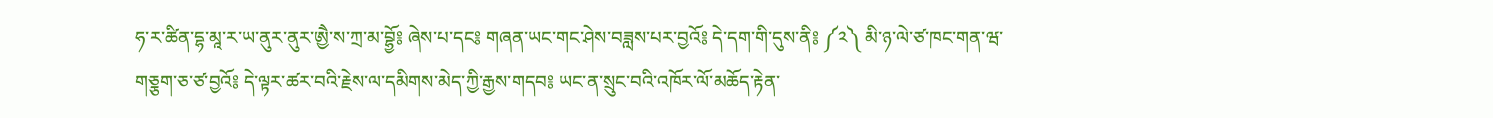ཧ་ར་ཚིན་དྷ་མཱ་ར་ཡ་ནུར་ནུར་ཨྱཻ་ས་ཀྲ་མ་བྷྱོ༔ ཞེས་པ་དང༔ གཞན་ཡང་གང་ཤེས་བཟླས་པར་བྱའོ༔ དེ་དག་གི་དུས་ནི༔ ༼༢༽ མི་ཉ་ལེ་ཙ་ཁང་གན་ཝ་གཅྕག་ཅ་ཙ་བྱའོ༔ དེ་ལྟར་ཚར་བའི་རྗེས་ལ་དམིགས་མེད་ཀྱི་རྒྱས་གདབ༔ ཡང་ན་སྲུང་བའི་འཁོར་ལོ་མཆོད་རྟེན་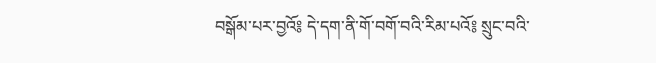བསྒོམ་པར་བྱའོ༔ དེ་དག་ནི་གོ་བགོ་བའི་རིམ་པའོ༔ སྲུང་བའི་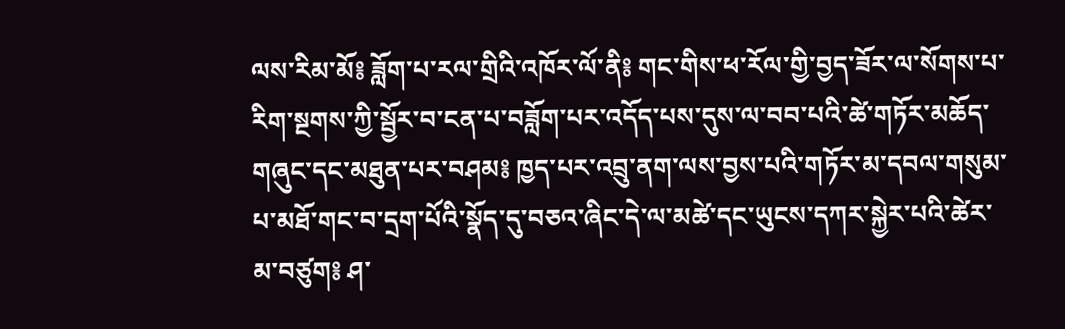ལས་རིམ་མོ༔ ཟློག་པ་རལ་གྲིའི་འཁོར་ལོ་ནི༔ གང་གིས་ཕ་རོལ་གྱི་བྱད་ཟོར་ལ་སོགས་པ་རིག་སྔགས་ཀྱི་སྦྱོར་བ་ངན་པ་བཟློག་པར་འདོད་པས་དུས་ལ་བབ་པའི་ཚེ་གཏོར་མཆོད་གཞུང་དང་མཐུན་པར་བཤམ༔ ཁྱད་པར་འབྲུ་ནག་ལས་བྱས་པའི་གཏོར་མ་དབལ་གསུམ་པ་མཐོ་གང་བ་དྲག་པོའི་སྣོད་དུ་བཅའ་ཞིང་དེ་ལ་མཚེ་དང་ཡུངས་དཀར་སྐྱེར་པའི་ཚེར་མ་བཙུག༔ ཤ་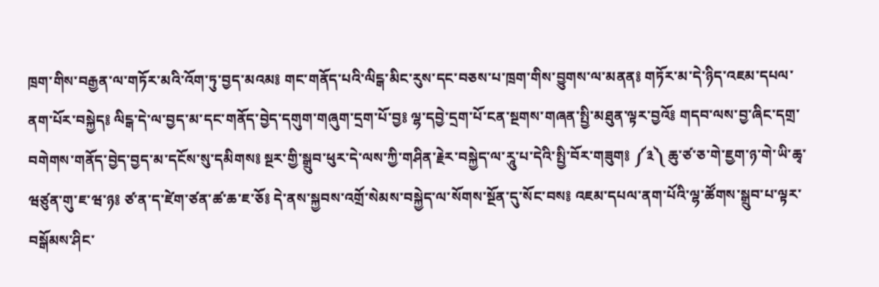ཁྲག་གིས་བརྒྱན་ལ་གཏོར་མའི་འོག་ཏུ་བྱད་མའམ༔ གང་གནོད་པའི་ལིངྒ་མིང་རུས་དང་བཅས་པ་ཁྲག་གིས་བྱུགས་ལ་མནན༔ གཏོར་མ་དེ་ཉིད་འཇམ་དཔལ་ནག་པོར་བསྐྱེད༔ ལིངྒ་དེ་ལ་བྱད་མ་དང་གནོད་བྱེད་དགུག་གཞུག་དྲག་པོ་བྱ༔ ལྷ་དབྱེ་དྲག་པོ་ངན་སྔགས་གཞན་སྤྱི་མཐུན་ལྟར་བྱའོ༔ གདབ་ལས་བྱ་ཞིང་དགྲ་བགེགས་གནོད་བྱེད་བྱད་མ་དངོས་སུ་དམིགས༔ སྔར་གྱི་སྒྲུབ་ཕུར་དེ་ལས་ཀྱི་གཤིན་རྗེར་བསྐྱེད་ལ་རཱུ་པ་དེའི་སྤྱི་བོར་གཟུག༔ ༼༣༽ ཆུ་ཙ་ཅ་གེ་ཇྱག་ཉ་གེ་ཡི་ཆྭ་ཝཙུན་གུ་ཇ་ཝ་ཉ༔ ཙ་ན་ད་ཛེག་ཙན་ཚ་ཆ་ཇ་ཅོ༔ དེ་ནས་སྐྱབས་འགྲོ་སེམས་བསྐྱེད་ལ་སོགས་སྔོན་དུ་སོང་བས༔ འཇམ་དཔལ་ནག་པོའི་ལྷ་ཚོགས་སྒྲུབ་པ་ལྟར་བསྒོམས་ཤིང་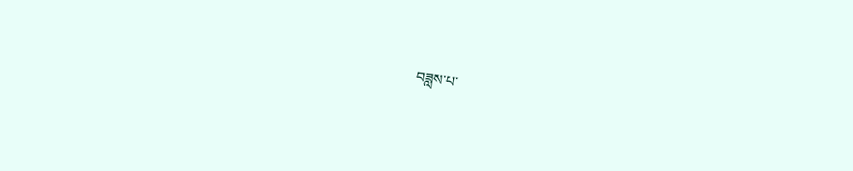བཟླས་པ་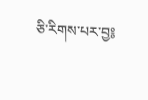ཅི་རིགས་པར་བྱ༔